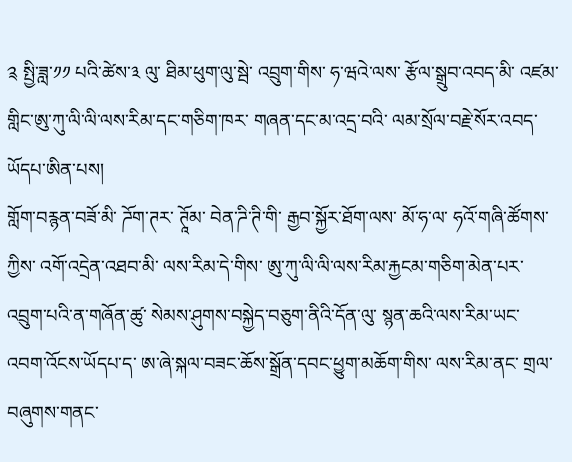༉ སྤྱི་ཟླ་༡༡ པའི་ཚེས་༣ ལུ་ ཐིམ་ཕུག་ལུ་སྦེ་ འབྲུག་གིས་ ཧ་ཝའེ་ལས་ རྩོལ་སྒྲུབ་འབད་མི་ འཛམ་གླིང་ཨུ་ཀུ་ལི་ལི་ལས་རིམ་དང་གཅིག་ཁར་ གཞན་དང་མ་འདྲ་བའི་ ལམ་སྲོལ་བརྗེ་སོར་འབད་ཡོདཔ་ཨིན་པས།
གློག་བརྙན་བཟོ་མི་ ཌོག་ཊར་ ཊཱོམ་ བེན་ཌི་ཊི་གི་ རྒྱབ་སྐྱོར་ཐོག་ལས་ མོ་ཧ་ལ་ ཧའོ་གཞི་ཚོགས་ཀྱིས་ འགོ་འདྲེན་འཐབ་མི་ ལས་རིམ་དེ་གིས་ ཨུ་ཀུ་ལི་ལི་ལས་རིམ་རྐྱངམ་གཅིག་མེན་པར་ འབྲུག་པའི་ན་གཞོན་ཚུ་ སེམས་ཤུགས་བསྐྱེད་བཅུག་ནིའི་དོན་ལུ་ སྙན་ཆའི་ལས་རིམ་ཡང་ འབག་འོངས་ཡོདཔ་ད་ ཨ་ཞེ་སྐལ་བཟང་ཆོས་སྒྲོན་དབང་ཕྱུག་མཆོག་གིས་ ལས་རིམ་ནང་ གྲལ་བཞུགས་གནང་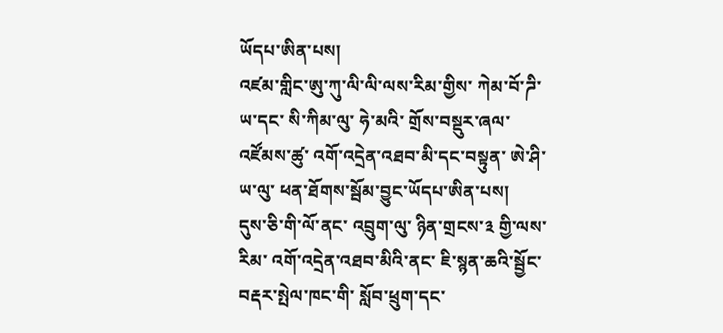ཡོདཔ་ཨིན་པས།
འཛམ་གླིང་ཨུ་ཀུ་ལི་ལི་ལས་རིམ་གྱིས་ ཀེམ་བོ་ཌི་ཡ་དང་ སི་ཀིམ་ལུ་ ཧེ་མའི་ གྲོས་བསྡུར་ཞལ་འཛོམས་ཚུ་ འགོ་འདྲེན་འཐབ་མི་དང་བསྟུན་ ཨེ་ཤི་ཡ་ལུ་ ཕན་ཐོགས་སྦོམ་བྱུང་ཡོདཔ་ཨིན་པས།
དུས་ཅི་གི་ལོ་ནང་ འབྲུག་ལུ་ ཉིན་གྲངས་༣ གྱི་ལས་རིམ་ འགོ་འདྲེན་འཐབ་མིའི་ནང་ ཇི་སྙན་ཆའི་སྦྱོང་བརྡར་སྤེལ་ཁང་གི་ སློབ་ཕྲུག་དང་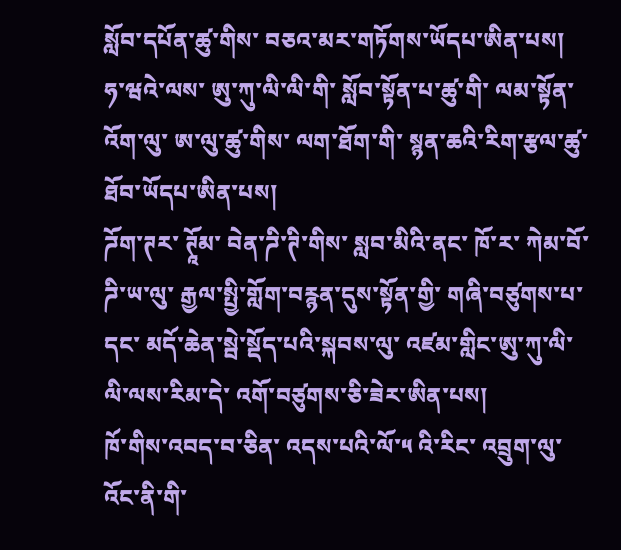སློབ་དཔོན་ཚུ་གིས་ བཅའ་མར་གཏོགས་ཡོདཔ་ཨིན་པས།
ཧ་ཝའེ་ལས་ ཨུ་ཀུ་ལི་ལི་གི་ སློབ་སྟོན་པ་ཚུ་གི་ ལམ་སྟོན་འོག་ལུ་ ཨ་ལུ་ཚུ་གིས་ ལག་ཐོག་གི་ སྙན་ཆའི་རིག་རྩལ་ཚུ་ ཐོབ་ཡོདཔ་ཨིན་པས།
ཌོག་ཊར་ ཊཱོམ་ བེན་ཌི་ཊི་གིས་ སླབ་མིའི་ནང་ ཁོ་ར་ ཀེམ་བོ་ཌི་ཡ་ལུ་ རྒྱལ་སྤྱི་གློག་བརྙན་དུས་སྟོན་གྱི་ གཞི་བཙུགས་པ་དང་ མདོ་ཆེན་སྦེ་སྡོད་པའི་སྐབས་ལུ་ འཛམ་གླིང་ཨུ་ཀུ་ལི་ལི་ལས་རིམ་དེ་ འགོ་བཙུགས་ཅི་ཟེར་ཨིན་པས།
ཁོ་གིས་འབད་བ་ཅིན་ འདས་པའི་ལོ་༥ འི་རིང་ འབྲུག་ལུ་འོང་ནི་གི་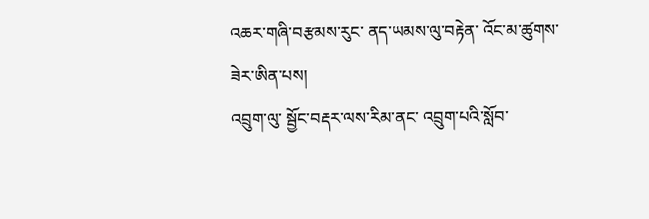འཆར་གཞི་བརྩམས་རུང་ ནད་ཡམས་ལུ་བརྟེན་ འོང་མ་ཚུགས་ཟེར་ཨིན་པས།
འབྲུག་ལུ་ སྦྱོང་བརྡར་ལས་རིམ་ནང་ འབྲུག་པའི་སློབ་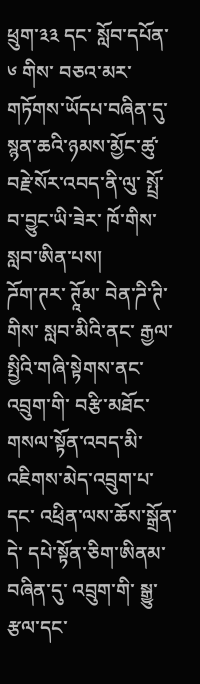ཕྲུག་༣༣ དང་ སློབ་དཔོན་༦ གིས་ བཅའ་མར་གཏོགས་ཡོདཔ་བཞིན་དུ་ སྙན་ཆའི་ཉམས་མྱོང་ཚུ་ བརྗེ་སོར་འབད་ནི་ལུ་ སྤྲོ་བ་བྱུང་ཡི་ཟེར་ ཁོ་གིས་ སླབ་ཨིན་པས།
ཌོག་ཊར་ ཊཱོམ་ བེན་ཌི་ཊི་གིས་ སླབ་མིའི་ནང་ རྒྱལ་སྤྱིའི་གཞི་སྟེགས་ནང་ འབྲུག་གི་ བརྩི་མཐོང་གསལ་སྟོན་འབད་མི་ འཇིགས་མེད་འབྲུག་པ་དང་ འཕྲིན་ལས་ཆོས་སྒྲོན་དེ་ དཔེ་སྟོན་ཅིག་ཨིནམ་བཞིན་དུ་ འབྲུག་གི་ སྒྱུ་རྩལ་དང་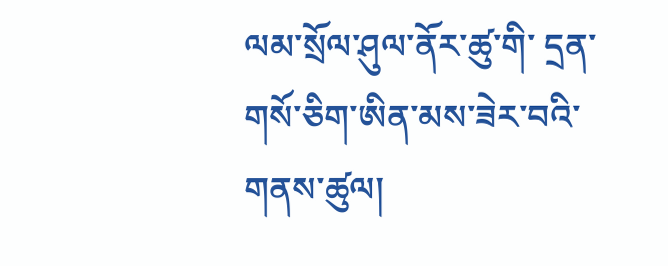ལམ་སྲོལ་ཤུལ་ནོར་ཚུ་གི་ དྲན་གསོ་ཅིག་ཨིན་མས་ཟེར་བའི་གནས་ཚུལ།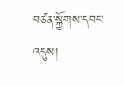བཙན་སྐྱོགས་དབང་འདུས།